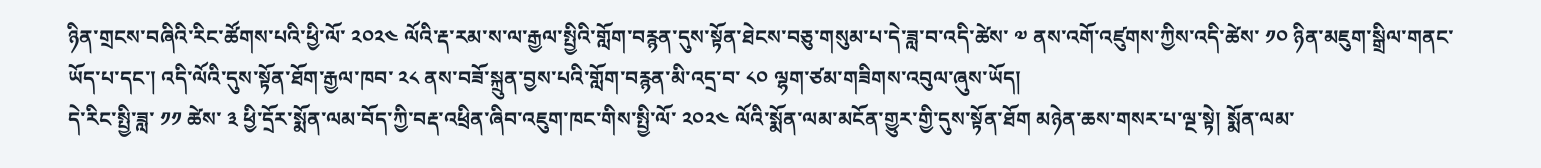ཉིན་གྲངས་བཞིའི་རིང་ཚོགས་པའི་ཕྱི་ལོ་ ༢༠༢༤ ལོའི་རྡ་རམ་ས་ལ་རྒྱལ་སྤྱིའི་གློག་བརྙན་དུས་སྟོན་ཐེངས་བཅུ་གསུམ་པ་དེ་ཟླ་བ་འདི་ཚེས་ ༧ ནས་འགོ་འཛུགས་ཀྱིས་འདི་ཚེས་ ༡༠ ཉིན་མཇུག་སྒྲིལ་གནང་ཡོད་པ་དང་། འདི་ལོའི་དུས་སྟོན་ཐོག་རྒྱལ་ཁབ་ ༢༨ ནས་བཟོ་སྐྲུན་བྱས་པའི་གློག་བརྙན་མི་འདྲ་བ་ ༨༠ ལྷག་ཙམ་གཟིགས་འབུལ་ཞུས་ཡོད།
དེ་རིང་སྤྱི་ཟླ་ ༡༡ ཚེས་ ༣ ཕྱི་དྲོར་སྨོན་ལམ་བོད་ཀྱི་བརྡ་འཕྲིན་ཞིབ་འཇུག་ཁང་གིས་སྤྱི་ལོ་ ༢༠༢༤ ལོའི་སྨོན་ལམ་མངོན་གྱུར་གྱི་དུས་སྟོན་ཐོག མཉེན་ཆས་གསར་པ་ལྔ་སྟེ། སྨོན་ལམ་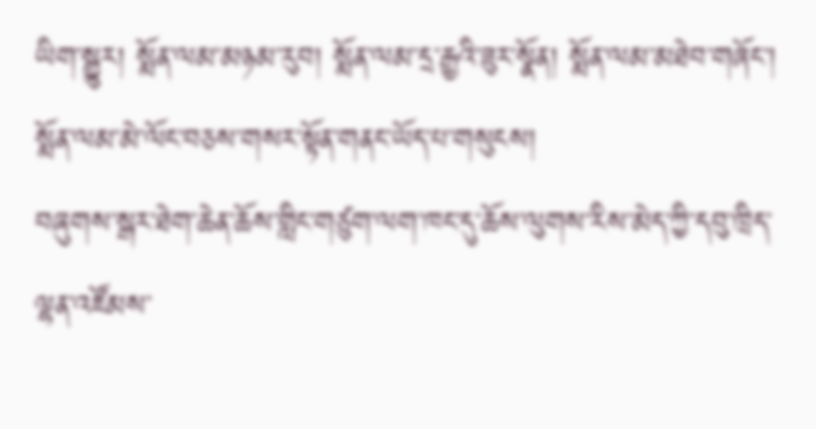ཡིག་སྒྱུར། སྨོན་ལམ་མཉམ་རུབ། སྨོན་ལམ་དྲ་རྒྱའི་ཟུར་སྣོན། སྨོན་ལམ་མཐེབ་གཞོང་། སྨོན་ལམ་མེ་ལོང་བཅས་གསར་སྟོན་གནང་ཡོད་པ་གསུངས།
བཞུགས་སྒར་ཐེག་ཆེན་ཆོས་གླིང་གཙུག་ལག་ཁང་དུ་ཆོས་ལུགས་རིས་མེད་ཀྱི་དབུ་ཁྲིད་ལྷན་འཛོམས་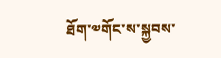ཐོག་༧གོང་ས་སྐྱབས་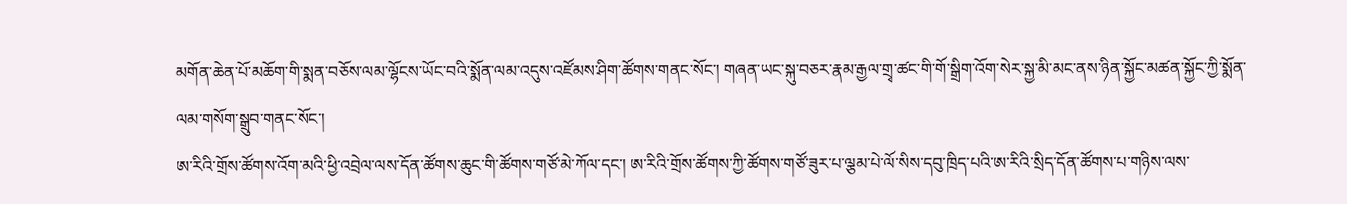མགོན་ཆེན་པོ་མཆོག་གི་སྨན་བཅོས་ལམ་ལྷོངས་ཡོང་བའི་སྨོན་ལམ་འདུས་འཛོམས་ཤིག་ཚོགས་གནང་སོང་། གཞན་ཡང་སྐུ་བཅར་རྣམ་རྒྱལ་གྲྭ་ཚང་གི་གོ་སྒྲིག་འོག་སེར་སྐྱ་མི་མང་ནས་ཉིན་སྐྱོང་མཚན་སྐྱོང་ཀྱི་སྨོན་ལམ་གསོག་སྒྲུབ་གནང་སོང་།
ཨ་རིའི་གྲོས་ཚོགས་འོག་མའི་ཕྱི་འབྲེལ་ལས་དོན་ཚོགས་ཆུང་གི་ཚོགས་གཙོ་མེ་ཀོལ་དང་། ཨ་རིའི་གྲོས་ཚོགས་ཀྱི་ཚོགས་གཙོ་ཟུར་པ་ལྕམ་པེ་ལོ་སིས་དབུ་ཁྲིད་པའི་ཨ་རིའི་སྲིད་དོན་ཚོགས་པ་གཉིས་ལས་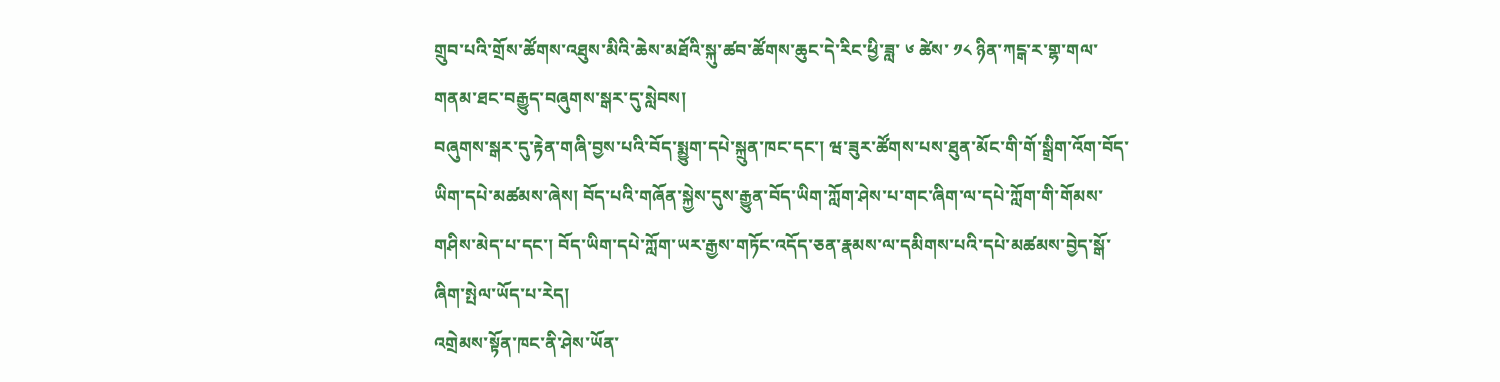གྲུབ་པའི་གྲོས་ཚོགས་འཐུས་མིའི་ཆེས་མཐོའི་སྐུ་ཚབ་ཚོགས་ཆུང་དེ་རིང་ཕྱི་ཟླ་ ༦ ཚེས་ ༡༨ ཉིན་ཀངྒ་ར་གྷ་གལ་གནམ་ཐང་བརྒྱུད་བཞུགས་སྒར་དུ་སླེབས།
བཞུགས་སྒར་དུ་རྟེན་གཞི་བྱས་པའི་བོད་སྨྱུག་དཔེ་སྐྲུན་ཁང་དང་། ཝ་ཟུར་ཚོགས་པས་ཐུན་མོང་གི་གོ་སྒྲིག་འོག་བོད་ཡིག་དཔེ་མཚམས་ཞེས། བོད་པའི་གཞོན་སྐྱེས་དུས་རྒྱུན་བོད་ཡིག་ཀློག་ཤེས་པ་གང་ཞིག་ལ་དཔེ་ཀློག་གི་གོམས་གཤིས་མེད་པ་དང་། བོད་ཡིག་དཔེ་ཀློག་ཡར་རྒྱས་གཏོང་འདོད་ཅན་རྣམས་ལ་དམིགས་པའི་དཔེ་མཚམས་བྱེད་སྒོ་ཞིག་སྤེལ་ཡོད་པ་རེད།
འགྲེམས་སྟོན་ཁང་ནི་ཤེས་ཡོན་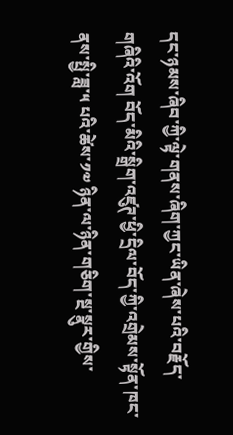དང་ཉམས་ཞིབ་ཀྱི་ལྟེ་གནས་ཞིག་ཀྱང་ཡིན་ཞེས་པའི་བརྗོད་གཞིའི་འོག བོད་མིའི་སྒྲིག་འཛུཊ་ཕྱི་དྲིལ་བོད་ཀྱི་འགྲེམས་སྟོན་ཁང་ནས་སྤྱི་ཟླ་༥ པའི་ཚེས་༡༧ ཉིན་ལ་ཉིན་གཅིག་སྔ་སྣུར་གྱིས་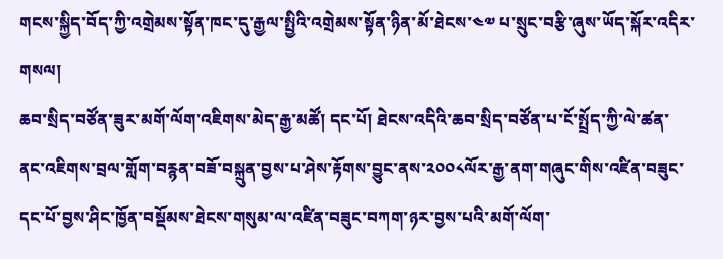གངས་སྐྱིད་བོད་ཀྱི་འགྲེམས་སྟོན་ཁང་དུ་རྒྱལ་སྤྱིའི་འགྲེམས་སྟོན་ཉིན་མོ་ཐེངས་༤༧ པ་སྲུང་བརྩི་ཞུས་ཡོད་སྐོར་འདིར་གསལ།
ཆབ་སྲིད་བཙོན་ཟུར་མགོ་ལོག་འཇིགས་མེད་རྒྱ་མཚོ། དང་པོ། ཐེངས་འདིའི་ཆབ་སྲིད་བཙོན་པ་ངོ་སྤྲོད་ཀྱི་ལེ་ཚན་ནང་འཇིགས་བྲལ་གློག་བརྙན་བཟོ་བསྐྲུན་བྱས་པ་ཤེས་རྟོགས་བྱུང་ནས་༢༠༠༨ལོར་རྒྱ་ནག་གཞུང་གིས་འཛིན་བཟུང་དང་པོ་བྱས་ཤིང་ཁྱོན་བསྡོམས་ཐེངས་གསུམ་ལ་འཛིན་བཟུང་བཀག་ཉར་བྱས་པའི་མགོ་ལོག་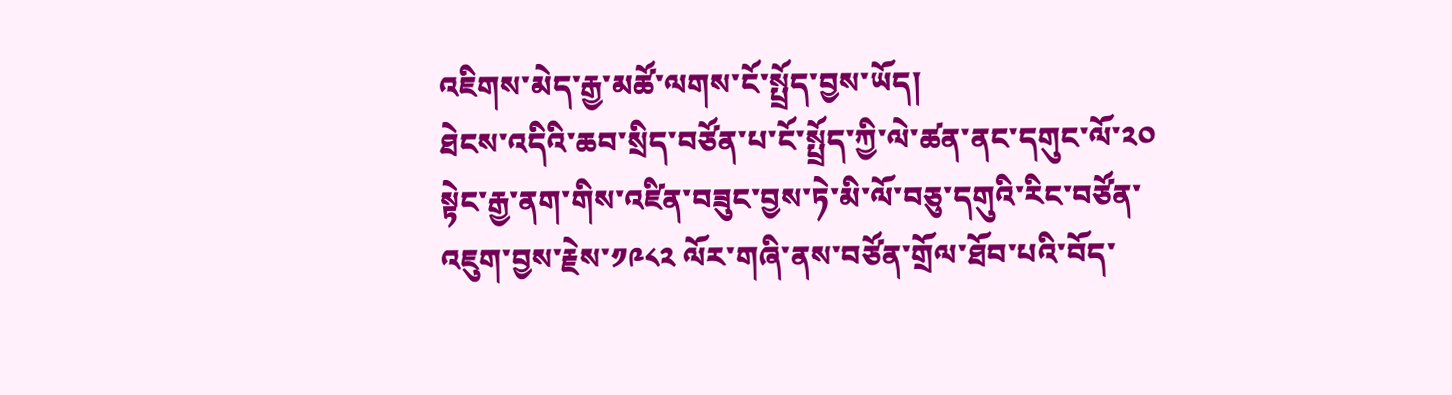འཇིགས་མེད་རྒྱ་མཚོ་ལགས་ངོ་སྤྲོད་བྱས་ཡོད།
ཐེངས་འདིའི་ཆབ་སྲིད་བཙོན་པ་ངོ་སྤྲོད་ཀྱི་ལེ་ཚན་ནང་དགུང་ལོ་༢༠ སྟེང་རྒྱ་ནག་གིས་འཛིན་བཟུང་བྱས་ཏེ་མི་ལོ་བཅུ་དགུའི་རིང་བཙོན་འཇུག་བྱས་རྗེས་༡༩༨༢ ལོར་གཞི་ནས་བཙོན་གྲོལ་ཐོབ་པའི་བོད་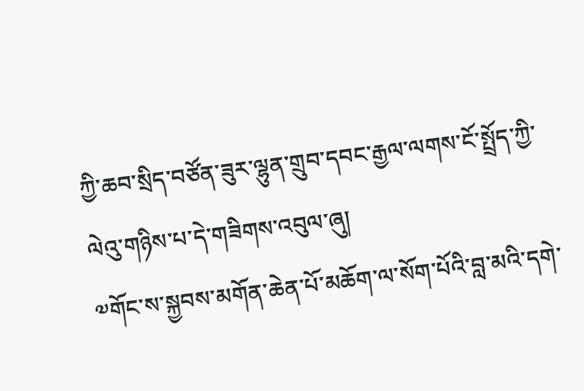ཀྱི་ཆབ་སྲིད་བཙོན་ཟུར་ལྷུན་གྲུབ་དབང་རྒྱལ་ལགས་ངོ་སྤྲོད་ཀྱི་ལེའུ་གཉིས་པ་དེ་གཟིགས་འབུལ་ཞུ།
༧གོང་ས་སྐྱབས་མགོན་ཆེན་པོ་མཆོག་ལ་སོག་པོའི་བླ་མའི་དགེ་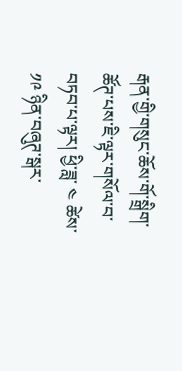རྒན་གྱི་གསུང་ཆོས་གོ་སྒྲིག་ཚོཊ་པས་ཇི་ལྟར་གསོལ་བ་བཏབ་པ་ལྟར། ཕྱི་ཟླ་ ༤ ཚེས་ ༡༩ ཉིན་བཞུཊ་སྒར་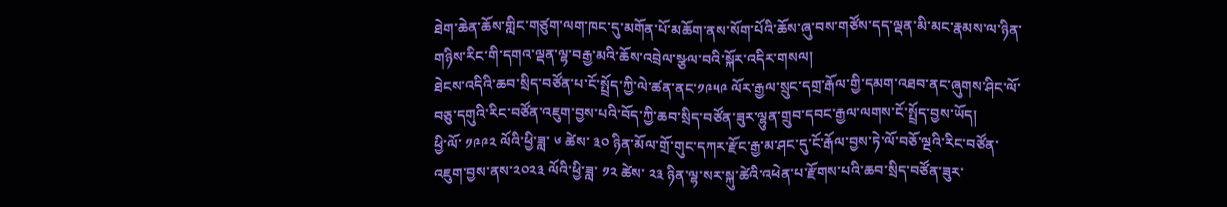ཐེག་ཆེན་ཆོས་གླིང་གཙུག་ལག་ཁང་དུ་མགོན་པོ་མཆོག་ནས་སོག་པོའི་ཆོས་ཞུ་བས་གཙོས་དད་ལྡན་མི་མང་རྣམས་ལ་ཉིན་གཉིས་རིང་གི་དགའ་ལྡན་ལྷ་བརྒྱ་མའི་ཆོས་འབྲེལ་སྩལ་བའི་སྐོར་འདིར་གསལ།
ཐེངས་འདིའི་ཆབ་སྲིད་བཙོན་པ་ངོ་སྤྲོད་ཀྱི་ལེ་ཚན་ནང་༡༩༥༩ ལོར་རྒྱལ་སྲུང་དགྲ་རྒོལ་གྱི་དམག་འཐབ་ནང་ཞུགས་ཤིང་ལོ་བཅུ་དགུའི་རིང་བཙོན་འཇུག་བྱས་པའི་བོད་ཀྱི་ཆབ་སྲིད་བཙོན་ཟུར་ལྷུན་གྲུབ་དབང་རྒྱལ་ལགས་ངོ་སྤྲོད་བྱས་ཡོད།
ཕྱི་ལོ་ ༡༩༩༢ ལོའི་ཕྱི་ཟླ་ ༦ ཚེས་ ༣༠ ཉིན་མོལ་གྲོ་གུང་དཀར་རྫོང་རྒྱ་མ་ཤང་དུ་ངོ་རྒོལ་བྱས་ཏེ་ལོ་བཅོ་ལྔའི་རིང་བཙོན་འཇུག་བྱས་ནས་༢༠༢༣ ལོའི་ཕྱི་ཟླ་ ༡༢ ཚེས་ ༢༣ ཉིན་ལྷ་སར་སྐུ་ཚེའི་འཕེན་པ་རྫོགས་པའི་ཆབ་སྲིད་བཙོན་ཟུར་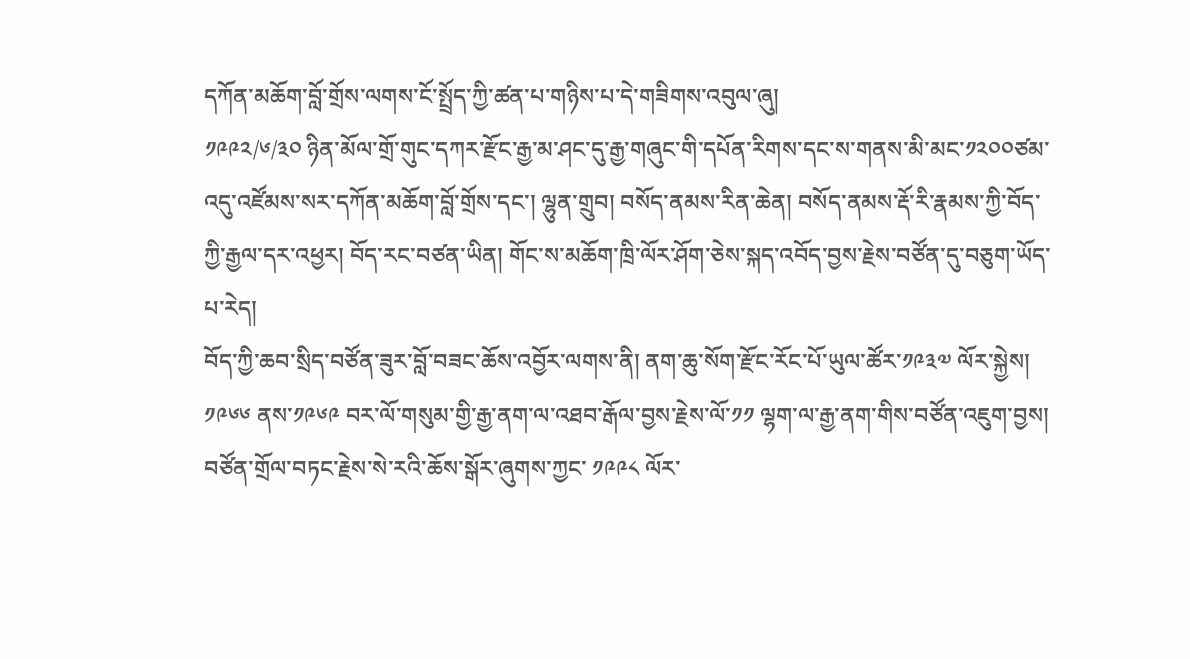དཀོན་མཆོག་བློ་གྲོས་ལགས་ངོ་སྤྲོད་ཀྱི་ཚན་པ་གཉིས་པ་དེ་གཟིགས་འབུལ་ཞུ།
༡༩༩༢/༦/༣༠ ཉིན་མོལ་གྲོ་གུང་དཀར་རྫོང་རྒྱ་མ་ཤང་དུ་རྒྱ་གཞུང་གི་དཔོན་རིགས་དང་ས་གནས་མི་མང་༡༢༠༠ཙམ་འདུ་འཛོམས་སར་དཀོན་མཆོག་བློ་གྲོས་དང་། ལྷུན་གྲུབ། བསོད་ནམས་རིན་ཆེན། བསོད་ནམས་རྡོ་རི་རྣམས་ཀྱི་བོད་ཀྱི་རྒྱལ་དར་འཕྱར། བོད་རང་བཙན་ཡིན། གོང་ས་མཆོག་ཁྲི་ལོར་ཤོག་ཅེས་སྐད་འབོད་བྱས་རྗེས་བཙོན་དུ་བཅུག་ཡོད་པ་རེད།
བོད་ཀྱི་ཆབ་སྲིད་བཙོན་ཟུར་བློ་བཟང་ཆོས་འབྱོར་ལགས་ནི། ནག་ཆུ་སོག་རྫོང་རོང་པོ་ཡུལ་ཚོར་༡༩༣༧ ལོར་སྐྱེས། ༡༩༦༦ ནས་༡༩༦༩ བར་ལོ་གསུམ་གྱི་རྒྱ་ནག་ལ་འཐབ་རྒོལ་བྱས་རྗེས་ལོ་༡༡ ལྷག་ལ་རྒྱ་ནག་གིས་བཙོན་འཇུག་བྱས། བཙོན་གྲོལ་བཏང་རྗེས་སེ་རའི་ཆོས་སྒོར་ཞུགས་ཀྱང་ ༡༩༩༨ ལོར་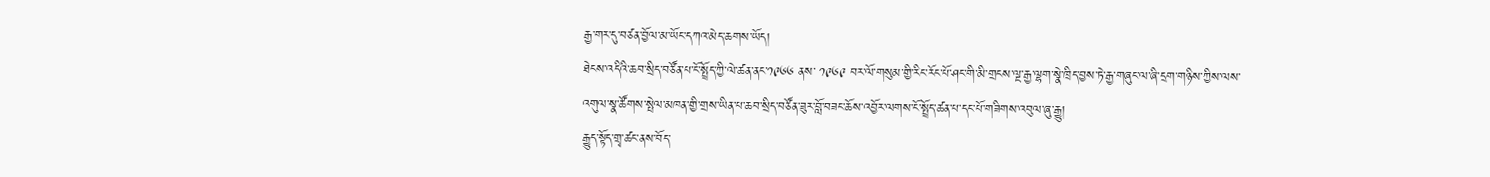རྒྱ་གར་དུ་བཙན་བྱོལ་མ་ཡོང་དཀའ་མེད་ཆགས་ཡོད།
ཐེངས་འདིའི་ཆབ་སྲིད་བཙོན་པ་ངོ་སྤྲོད་ཀྱི་ལེ་ཚན་ནང་༡༩༦༦ ནས་ ༡༩༦༩ བར་ལོ་གསུམ་གྱི་རིང་རོང་པོ་ཤང་གི་མི་གྲངས་ལྔ་རྒྱ་ལྷག་སྣེ་ཁྲིད་བྱས་ཏེ་རྒྱ་གཞུང་ལ་ཞི་དྲག་གཉིས་ཀྱིས་ལས་འགུལ་སྣ་ཚོགས་སྤེལ་མཁན་གྱི་གྲས་ཡིན་པ་ཆབ་སྲིད་བཙོན་ཟུར་བློ་བཟང་ཆོས་འབྱོར་ལགས་ངོ་སྤྲོད་ཚན་པ་དང་པོ་གཟིགས་འབུལ་ཞུ་རྒྱུ།
རྒྱུད་སྟོད་གྲྭ་ཚང་ནས་བོད་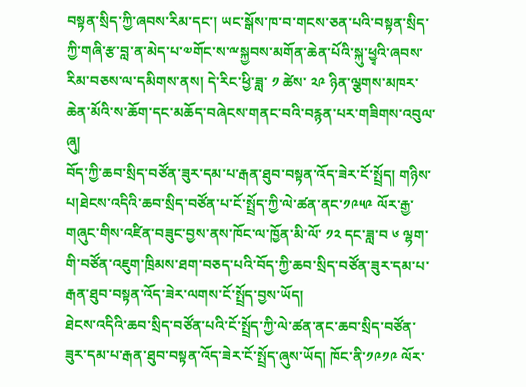བསྟན་སྲིད་ཀྱི་ཞབས་རིམ་དང་། ཡང་སྒོས་ཁ་བ་གངས་ཅན་པའི་བསྟན་སྲིད་ཀྱི་གཞི་རྩ་བླ་ན་མེད་པ་༧གོང་ས་ྋསྐྱབས་མགོན་ཆེན་པོའི་སྐུ་ཕྱྭའི་ཞབས་རིམ་བཅས་ལ་དམིགས་ནས། དེ་རིང་ཕྱི་ཟླ་ ༡ ཚེས་ ༢༩ ཉིན་ལྕགས་མཁར་ཆེན་མོའི་ས་ཆོག་དང་མཆོད་བཞེངས་གནང་བའི་བརྙན་པར་གཟིགས་འབུལ་ཞུ།
བོད་ཀྱི་ཆབ་སྲིད་བཙོན་ཟུར་དམ་པ་རྒན་ཐུབ་བསྟན་འོད་ཟེར་ངོ་སྤྲོད། གཉིས་པ།ཐེངས་འདིའི་ཆབ་སྲིད་བཙོན་པ་ངོ་སྤྲོད་ཀྱི་ལེ་ཚན་ནང་༡༩༥༩ ལོར་རྒྱ་གཞུང་གིས་འཛིན་བཟུང་བྱས་ནས་ཁོང་ལ་ཁྱོན་མི་ལོ་ ༡༢ དང་ཟླ་བ ༦ ལྷག་གི་བཙོན་འཇུག་ཁྲིམས་ཐག་བཅད་པའི་བོད་ཀྱི་ཆབ་སྲིད་བཙོན་ཟུར་དམ་པ་རྒན་ཐུབ་བསྟན་འོད་ཟེར་ལགས་ངོ་སྤྲོད་བྱས་ཡོད།
ཐེངས་འདིའི་ཆབ་སྲིད་བཙོན་པའི་ངོ་སྤྲོད་ཀྱི་ལེ་ཚན་ནང་ཆབ་སྲིད་བཙོན་ཟུར་དམ་པ་རྒན་ཐུབ་བསྟན་འོད་ཟེར་ངོ་སྤྲོད་ཞུས་ཡོད། ཁོང་ནི་༡༩༡༩ ལོར་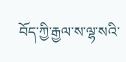བོད་ཀྱི་རྒྱལ་ས་ལྷ་སའི་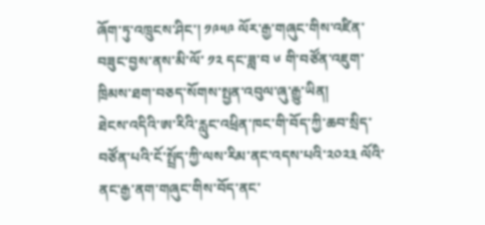ཞོག་ཏུ་འཁྲུངས་ཤིང་། ༡༩༥༩ ལོར་རྒྱ་གཞུང་གིས་འཛིན་བཟུང་བྱས་ནས་མི་ལོ་ ༡༢ དང་ཟླ་བ ༦ གི་བཙོན་འཇུག་ཁྲིམས་ཐག་བཅད་སོགས་སྤྱན་འབུལ་ཞུ་རྒྱུ་ཡིན།
ཐེངས་འདིའི་ཨ་རིའི་རླུང་འཕྲིན་ཁང་གི་བོད་ཀྱི་ཆབ་སྲིད་བཙོན་པའི་ངོ་སྤྲོད་ཀྱི་ལས་རིམ་ནང་འདས་པའི་༢༠༢༣ ལོའི་ནང་རྒྱ་ནག་གཞུང་གིས་བོད་ནང་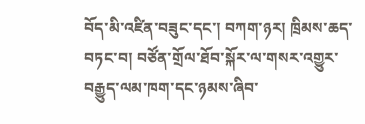བོད་མི་འཛིན་བཟུང་དང་། བཀག་ཉར། ཁྲིམས་ཆད་བཏང་བ། བཙོན་གྲོལ་ཐོབ་སྐོར་ལ་གསར་འགྱུར་བརྒྱུད་ལམ་ཁག་དང་ཉམས་ཞིབ་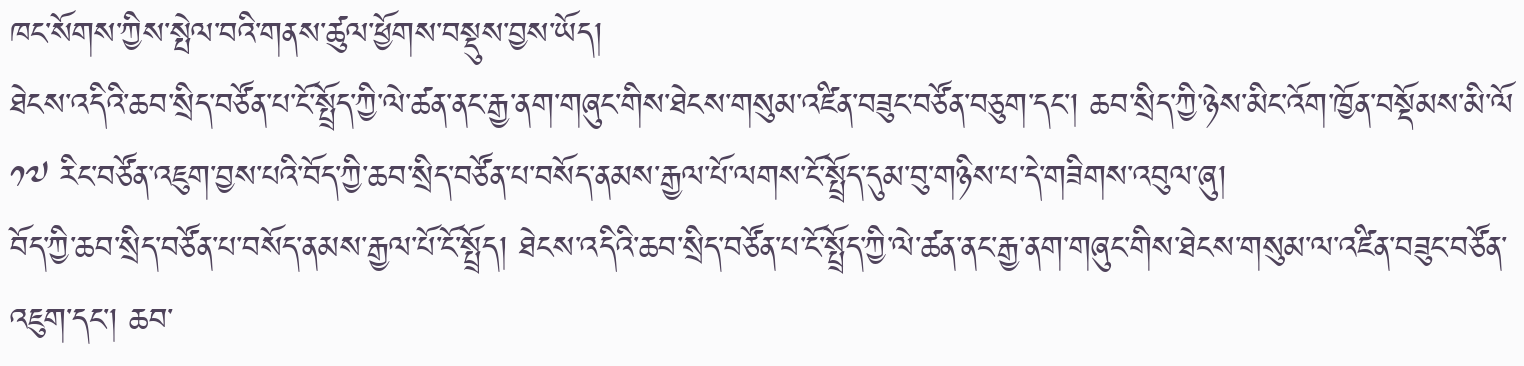ཁང་སོགས་ཀྱིས་སྤེལ་བའི་གནས་ཚུལ་ཕྱོགས་བསྡུས་བྱས་ཡོད།
ཐེངས་འདིའི་ཆབ་སྲིད་བཙོན་པ་ངོ་སྤྲོད་ཀྱི་ལེ་ཚན་ནང་རྒྱ་ནག་གཞུང་གིས་ཐེངས་གསུམ་འཛིན་བཟུང་བཙོན་བཅུག་དང་། ཆབ་སྲིད་ཀྱི་ཉེས་མིང་འོག་ཁྱོན་བསྡོམས་མི་ལོ ༡༧ རིང་བཙོན་འཇུག་བྱས་པའི་བོད་ཀྱི་ཆབ་སྲིད་བཙོན་པ་བསོད་ནམས་རྒྱལ་པོ་ལགས་ངོ་སྤྲོད་དུམ་བུ་གཉིས་པ་དེ་གཟིགས་འབུལ་ཞུ།
བོད་ཀྱི་ཆབ་སྲིད་བཙོན་པ་བསོད་ནམས་རྒྱལ་པོ་ངོ་སྤྲོད། ཐེངས་འདིའི་ཆབ་སྲིད་བཙོན་པ་ངོ་སྤྲོད་ཀྱི་ལེ་ཚན་ནང་རྒྱ་ནག་གཞུང་གིས་ཐེངས་གསུམ་ལ་འཛིན་བཟུང་བཙོན་འཇུག་དང་། ཆབ་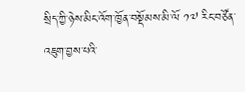སྲིད་ཀྱི་ཉེས་མིང་འོག་ཁྱོན་བསྡོམས་མི་ལོ ༡༧ རིང་བཙོན་འཇུག་བྱས་པའི་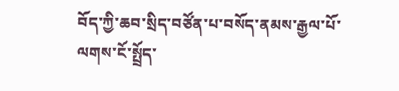བོད་ཀྱི་ཆབ་སྲིད་བཙོན་པ་བསོད་ནམས་རྒྱལ་པོ་ལགས་ངོ་སྤྲོད་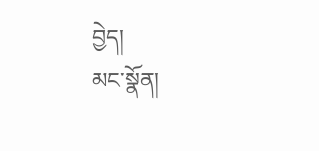བྱེད།
མང་སྣོན།